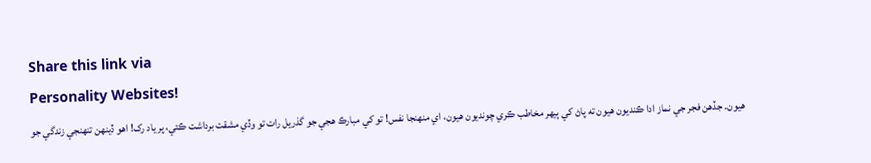Share this link via
Personality Websites!
هيون۔ جڏهن فجر جي نماز ادا ڪنديون هيون ته پاڻ کي ٻيهر مخاطب ڪري چونديون هيون، اي منهنجا نفس! تو کي مبارڪ هجي جو گذريل رات تو وڏي مشقت برداشت ڪئي، پر ياد رک! اهو ڏينهن تنهنجي زندگي جو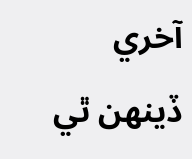آخري ڏينهن ٿي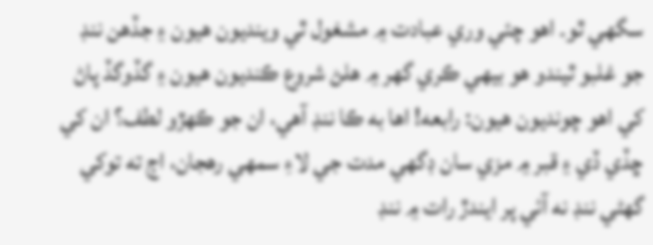سگھي ٿو۔ اهو چئي وري عبادت ۾ مشغول ٿي وينديون هيون ۽ جڏهن ننڊ جو غلبو ٿيندو هو بيهي ڪري گھر ۾ هلڻ شروع ڪنديون هيون ۽ گڏوگڏ پاڻ کي اهو چونديون هيون: رابعه! اها به ڪا ننڊ آهي، ان جو ڪهڙو لطف؟ ان کي ڇڏي ڏي ۽ قبر ۾ مزي سان ڊگھي مدت جي لاءِ سمهي رهجان، اڄ ته توکي گھڻي ننڊ نه آئي پر ايندڙ رات ۾ ننڊ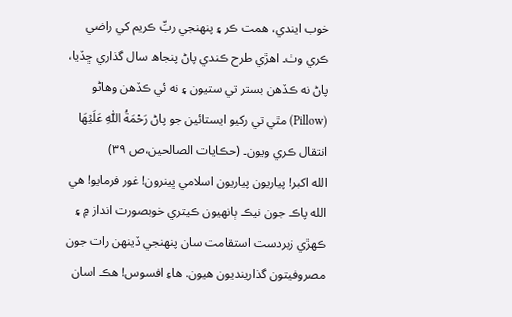خوب ايندي، همت ڪر ۽ پنهنجي ربِّ ڪريم کي راضي ڪري وٺ۔ اهڙي طرح ڪندي پاڻ پنجاھ سال گذاري ڇڏيا، پاڻ نه ڪڏهن بستر تي ستيون ۽ نه ئي ڪڏهن وهاڻو (Pillow) مٿي تي رکيو ايستائين جو پاڻ رَحْمَةُ اللّٰهِ عَلَيۡهَا انتقال ڪري ويون۔ (حڪايات الصالحين،ص ۳۹)
الله اکبر! پياريون پياريون اسلامي ڀينرون! غور فرمايو! هي الله پاڪ جون نيڪ ٻانهيون ڪيتري خوبصورت انداز ۾ ۽ ڪهڙي زبردست استقامت سان پنهنجي ڏينهن رات جون مصروفيتون گذارينديون هيون. هاءِ افسوس! هڪ اسان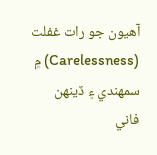آهيون جو رات غفلت (Carelessness) ۾ سمهندي ۽ ڏينهن فاني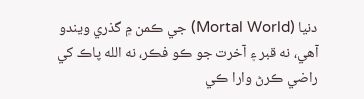دنيا (Mortal World) جي ڪمن ۾ گذري ويندو آهي، نه قبر ۽ آخرت جو ڪو فڪر، نه الله پاڪ کي راضي ڪرڻ وارا ڪي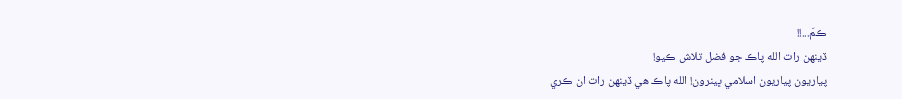ڪمَ...!!
ڏينهن رات الله پاڪ جو فضل تلاش ڪيو!
پياريون پياريون اسلامي ڀينرون! الله پاڪ هي ڏينهن رات ان ڪري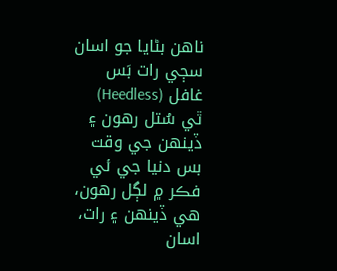ناهن بڻايا جو اسان سڄي رات بَس غافل (Heedless) ٿي سُتل رهون ۽ ڏينهن جي وقت بس دنيا جي ئي فڪر ۾ لڳل رهون، هي ڏينهن ۽ رات، اسان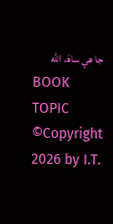جا هي ساھَ، الله
BOOK TOPIC
©Copyright 2026 by I.T.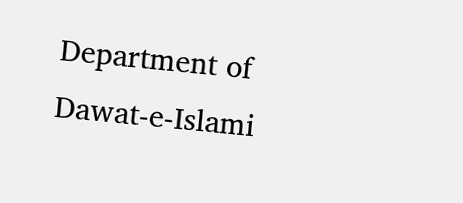Department of Dawat-e-Islami